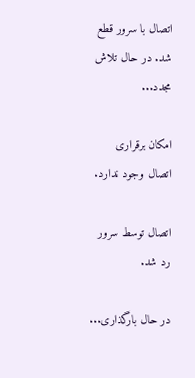اتصال با سرور قطع شد. در حال تلاش مجدد...

امکان برقراری اتصال وجود ندارد.

اتصال توسط سرور رد شد.

در حال بارگذاری...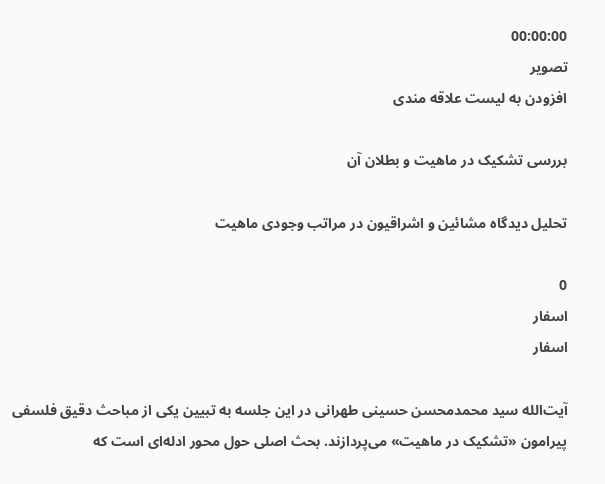00:00:00
تصویر
افزودن به لیست علاقه مندی

بررسی تشکیک در ماهیت و بطلان آن

تحلیل دیدگاه مشائین و اشراقیون در مراتب وجودی ماهیت

0
اسفار
اسفار

آیت‌الله سید محمدمحسن حسینی طهرانی در این جلسه به تبیین یکی از مباحث دقیق فلسفی پیرامون «تشکیک در ماهیت» می‌پردازند. بحث اصلی حول محور ادله‌ای است که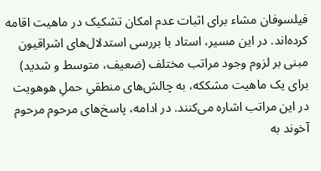فیلسوفان مشاء برای اثبات عدم امکان تشکیک در ماهیت اقامه کرده‌اند. در این مسیر، استاد با بررسی استدلال‌های اشراقیون مبنی بر لزوم وجود مراتب مختلف (ضعیف، متوسط و شدید) برای یک ماهیت مشککه، به چالش‌های منطقیِ حملِ هوهویت در این مراتب اشاره می‌کنند. در ادامه، پاسخ‌های مرحوم مرحوم آخوند به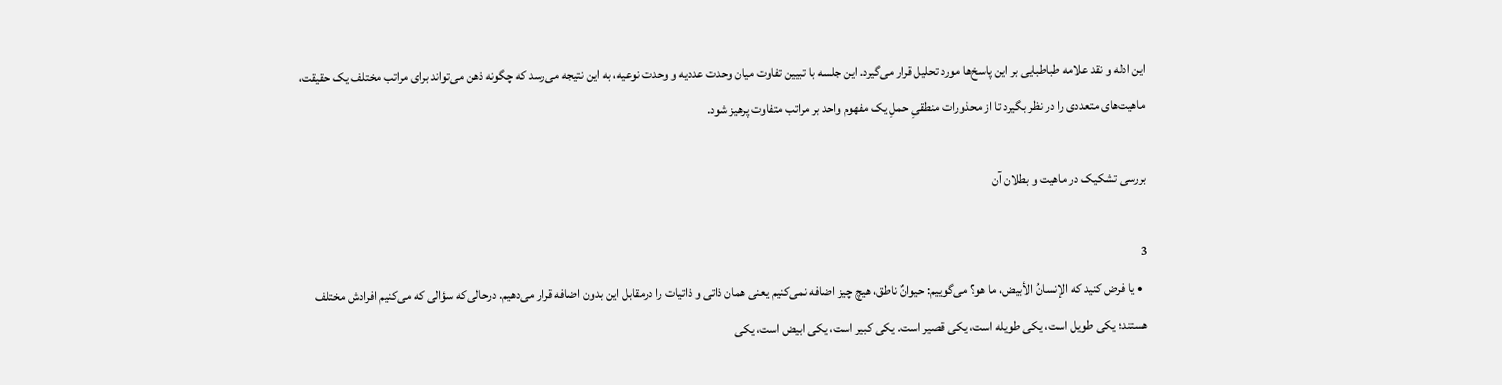این ادله و نقد علامه طباطبایی بر این پاسخ‌ها مورد تحلیل قرار می‌گیرد. این جلسه با تبیین تفاوت میان وحدت عددیه و وحدت نوعیه، به این نتیجه می‌رسد که چگونه ذهن می‌تواند برای مراتب مختلف یک حقیقت، ماهیت‌های متعددی را در نظر بگیرد تا از محذورات منطقیِ حملِ یک مفهوم واحد بر مراتب متفاوت پرهیز شود.

بررسی تشکیک در ماهیت و بطلان آن

3
  • یا فرض کنید که الإنسانُ الأبیض، ما هو؟ مى‌گوییم: حیوانٌ ناطق، هیچ چیز اضافه نمى‌کنیم یعنى همان ذاتى و ذاتیات را درمقابل این بدون اضافه قرار مى‌دهیم. درحالی‌که سؤالى که مى‌کنیم افرادش مختلف هستند؛ یکى طویل است، یکى طویله است، یکى قصیر است. یکى کبیر است، یکى ابیض است، یکی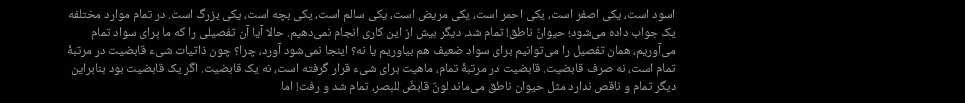اسود است، یکى اصفر است، یکى احمر است، یکى مریض است، یکى سالم است، یکى بچه است، یکى بزرگ است. در تمام موارد مختلفه یک جواب داده مى‌شود؛ حیوانٌ ناطق! تمام شد. دیگر بیش از این کارى انجام نمى‌دهیم. حالا آیا آن تفصیلى را که ما براى سواد تمام مى‌آوریم، همان تفصیل را مى‌توانیم براى سواد ضعیف هم بیاوریم یا نه؟ اینجا نمى‌شود آورد، چرا؟ چون ذاتیات شیء قابضیت در مرتبۀ تمام است، نه صرف قابضیت. قابضیت در مرتبۀ تمام، ماهیت براى شیء قرار گرفته است، نه یک قابضیت. اگر یک قابضیت بود بنابراین دیگر تمام و ناقص ندارد مثل حیوان ناطق مى‌ماند لونٌ قابضٌ للبصر، تمام شد و رفت! اما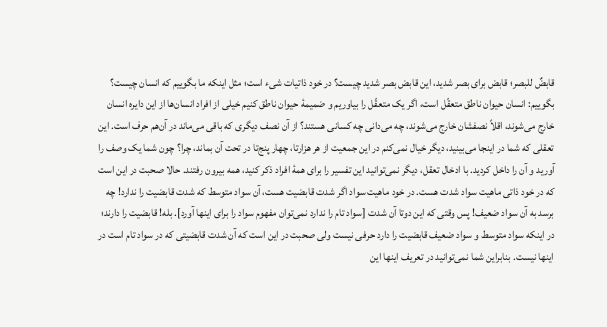قابضٌ للبصر؛ قابض براى بصر شدید، این قابض بصر شدید چیست؟ در خود ذاتیات شیء است؛ مثل اینکه ما بگوییم که انسان چیست؟ بگوییم: انسان حیوان ناطق متعقّل است، اگر یک متعقّل را بیاوریم و ضمیمۀ حیوان ناطق کنیم خیلى از افراد انسان‌ها از این دایره انسان خارج مى‌شوند، اقلاً نصفشان خارج مى‌شوند، چه مى‌دانى چه کسانى هستند؟ از آن نصف دیگرى که باقى می‌ماند در آن‌هم حرف است. این تعقلى که شما در اینجا مى‌بینید، دیگر خیال نمى‌کنم در این جمعیت از هر هزارتا، چهار پنج‌تا در تحت آن بماند، چرا؟ چون شما یک وصف را آورید و آن را داخل کردید. با ادخال تعقل، دیگر نمى‌توانید این تفسیر را براى همۀ افراد ذکر کنید، همه بیرون رفتند. حالا صحبت در این است که در خود ذاتی ماهیت سواد شدت هست. در خود ماهیت سواد اگر شدت قابضیت هست، آن سواد متوسط که شدت قابضیت را ندارد! چه برسد به آن سواد ضعیف! پس وقتی که این دوتا آن شدت [سواد تام را ندارد نمی‌توان مفهوم سواد را برای اینها آورد]. بله! قابضیت را دارند؛ در اینکه سواد متوسط و سواد ضعیف قابضیت را دارد حرفی نیست ولى صحبت در این است که آن شدت قابضیتى که در سواد تام است در اینها نیست. بنابراین شما نمى‌توانید در تعریف اینها این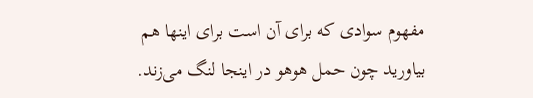مفهوم سوادى که براى آن است براى اینها هم بیاورید چون حمل هوهو در اینجا لنگ مى‌زند.